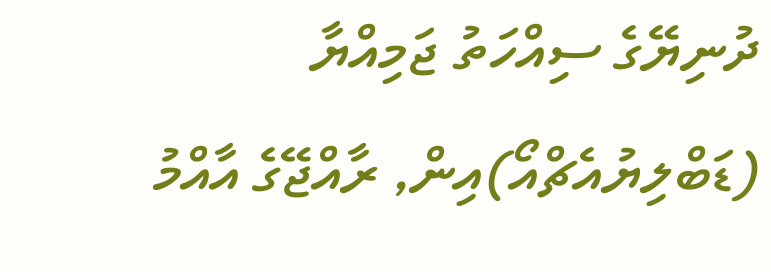ދުނިޔޭގެ ސިއްހަތު ޖަމިއްޔާ (ޑަބްލިޔުއެޗްއޯ)އިން, ރާއްޖޭގެ އާއްމު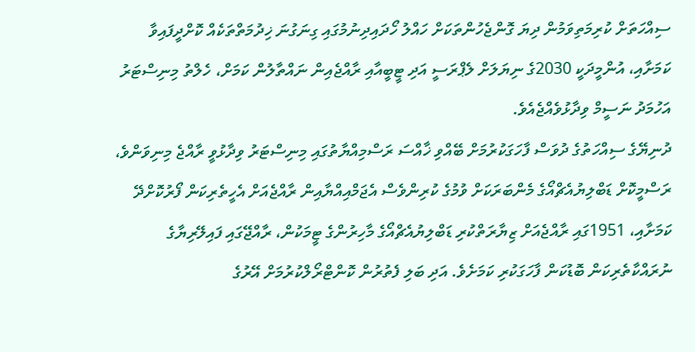ސިއްހަތަށް ކުރިމަތިވަމުން ދިޔަ ގޮންޖެހުންތަކަށް ހައްލު ހޯދައިދިނުމުގައި ގިނަގުނަ ޚިދުމަތްތަކެއް ކޮށްދީފައިވާ ކަމަށާއި، އުންމީދަކީ 2030ގެ ނިޔަލަށް ލެޕްރަސީ އަދި ޓީބީއާއި ރާއްޖެއިން ނައްތާލުން ކަމަށް، ހެލްތު މިނިސްޓަރު އަހުމަދު ނަސީމް ވިދާޅުވެއްޖެއެވެ.
ދުނިޔޭގެ ސިއްހަތުގެ ދުވަސް ފާހަގަކުރުމަށް ބޭއްވި ޚާއްސަ ރަސްމިއްޔާތުގައި މިނިސްޓަރު ވިދާޅުވީ ރާއްޖެ މިނިވަންވެ، ރަސްމީކޮށް ޑަބްލިޔުއެޗްއޯގެ މެންބަރަކަށް ވުމުގެ ކުރިންވެސް އެޖަމްއިއްޔާއިން ރާއްޖެއަށް އެހީތެރިކަން ފޯރުކޮށްދޭ ކަމަށާއި، 1951ގައި ރާއްޖެއަށް ޒިޔާރަތްކުރި ޑަބްލިޔުއެޗްއޯގެ މާހިރުންގެ ޓީމަކުން، ރާއްޖޭގައި ފައިލޭރިޔާގެ ނުރައްކާތެރިކަން ބޮޑުކަން ފާހަގަކުރި ކަމަށެވެ. އަދި ބަލި ފެތުރުން ކޮންޓްރޯލްކުރުމަށް އޭރުގެ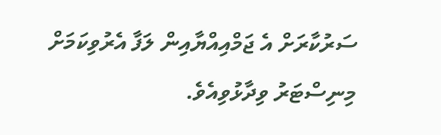ސަރުކާރަށް އެ ޖަމްއިއްޔާއިން ލަފާ އެރުވިކަމަށް މިނިސްޓަރު ވިދާޅުވިއެވެ.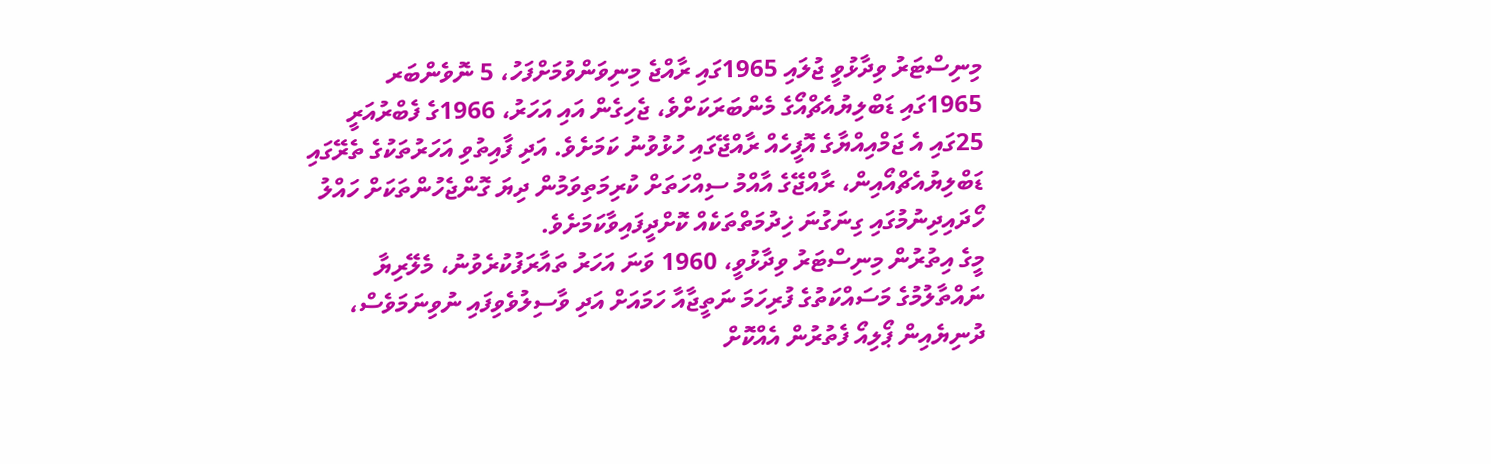މިނިސްޓަރު ވިދާޅުވީ ޖުލައި 1965ގައި ރާއްޖެ މިނިވަންވުމަށްފަހު، 5 ނޮވެންބަރ 1965ގައި ޑަބްލިޔުއެޗްއޯގެ މެންބަރަކަށްވެ، ޖެހިގެން އައި އަހަރު، 1966ގެ ފެބްރުއަރީ 25ގައި އެ ޖަމްއިއްޔާގެ އޮފީހެއް ރާއްޖޭގައި ހުޅުވުނު ކަމަށެވެ. އަދި ފާއިތުވި އަހަރުތަކުގެ ތެރޭގައި ޑަބްލިޔުއެޗްއޯއިން، ރާއްޖޭގެ އާއްމު ސިއްހަތަށް ކުރިމަތިވަމުން ދިޔަ ގޮންޖެހުންތަކަށް ހައްލު ހޯދައިދިނުމުގައި ގިނަގުނަ ޚިދުމަތްތަކެއް ކޮށްދީފައިވާކަމަށެވެ.
މީގެ އިތުރުން މިނިސްޓަރު ވިދާޅުވީ، 1960 ވަނަ އަހަރު ތައާރަފުކުރެވުނު، މެލޭރިޔާ ނައްތާލުމުގެ މަސައްކަތުގެ ފުރިހަމަ ނަތީޖާއާ ހަމައަށް އަދި ވާސިލުވެވިފައި ނުވިނަމަވެސް، ދުނިޔެއިން ޕޯލިއޯ ފެތުރުން އެއްކޮށް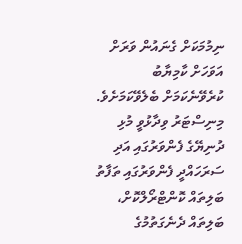ނިމުމަކަށް ގެނައުން ވަރަށް އަވަހަށް ކާމިޔާބު ކުރެވޭނެކަމަށް ބެލެވޭކަމަށެވެ.
މިނިސްޓަރު ވިދާޅުވީ މުޅި ދުނިޔޭގެ ފެންވަރުގައި އަދި ސަރަހައްދީ ފެންވަރުގައި ތަފާތު ބަލިތައް ކޮންޓްރޯލްކޮށް، ބަލިތައް ދެނެގަތުމުގެ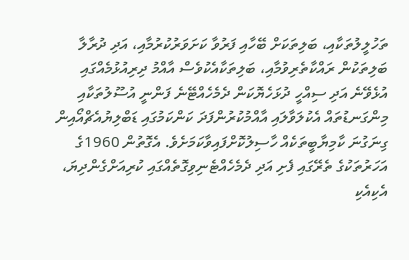ތަހުލީލުތަކާއި، ބަލިތަކަށް ބޭހާއި ފަރުވާ ކަށަވަރުކުރުމާއި، އަދި ދުރާލާ ބަލިތަކުން ރައްކާތެރިވުމާއި، ބަލިތަކާއެކުވެސް އާއްމު ދިރިއުޅުމެއްގައި އުޅެވޭނެ އަދި ސިއްހީ ދުޅަހެޔޮކަން ދެމެހެއްޓޭނެ ފަންނީ އުސޫލުތަކާއި މިންގަނޑުތައް އެކުލަވާލައި އާއްމުކުރުންފަދަ ކަންކަމުގައި ޑަބްލިޔުއެޗްއޯއިން ގިނަގުނަ ކާމިޔާބީތަކެއް ހާސިލުކޮށްފައިވާކަމަށެވެ. އެގޮތުން 1960ގެ އަހަރުތަކުގެ ތެރޭގައި ފެށި އަދި ދެމެހެއްޓެނިވިގޮތެއްގައި ކުރިއަށްގެންދިޔަ، އެކިއެކި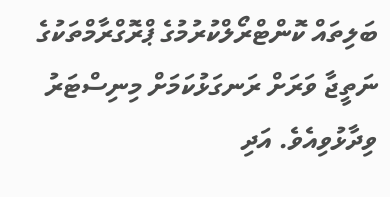ބަލިތައް ކޮންޓްރޯލްކުރުމުގެ ޕްރޮގްރާމްތަކުގެ ނަތީޖާ ވަރަށް ރަނގަޅުކަމަށް މިނިސްޓަރު ވިދާޅުވިއެވެ. އަދި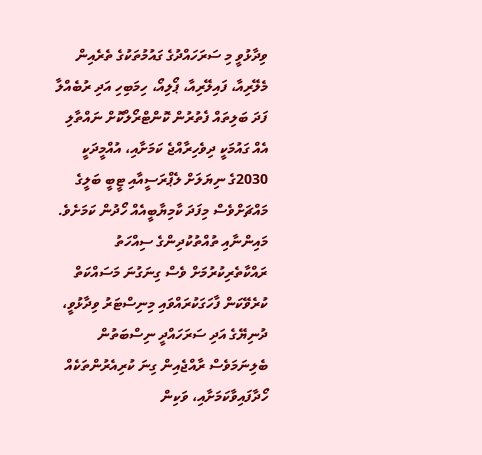ވިދާޅުވީ މި ސަރަހައްދުގެ ގައުމުތަކުގެ ތެރެއިން މެލޭރިއާ، ފައިލޭރިއާ، ޕޯލިއޯ، ހިމަބިހި އަދި ރުބެއްލާ ފަދަ ބަލިތައް ފެތުރުން ކޮންޓްރޯލްކޮށް ނައްތާލި އެއް ގައުމަކީ ދިވެހިރާއްޖެ ކަމަށާއި، އުއްމީދަކީ 2030ގެ ނިޔަލަށް ލެޕްރަސީއާއި ޓީބީ ބަލީގެ މައްޗަށްވެސް މިފަދަ ކާމިޔާބީއެއް ހޯދުން ކަމަށެވެ.
މައިންނާއި ތުއްތުކުދިންގެ ސިއްހަތު ރައްކާތެރިކުރުމަށް ވެސް ގިނަގުނަ މަސައްކަތް ކުރެވޭކަން ފާހަގަކުރައްވައި މިނިސްޓަރު ވިދާޅުވީ، ދުނިޔޭގެ އަދި ސަރަހައްދީ ނިސްބަތުން ބެލިނަމަވެސް ރާއްޖެއިން ގިނަ ކުރިއެރުންތަކެއް ހޯދާފައިވާކަމަށާއި، ވަކިން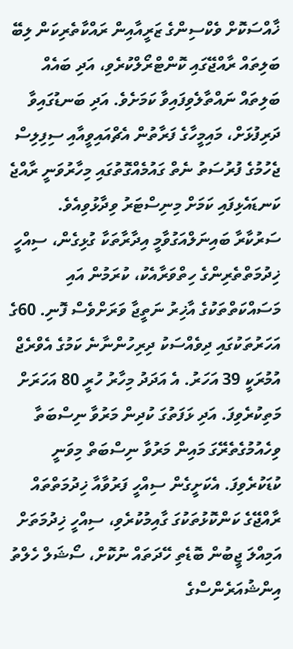ޚާއްސަކޮށް ވެކްސިންގެ ޒަރީއާއިން ރައްކާތެރިކަން ލިބޭ ބަލިތައް ރާއްޖޭގައި ކޮންޓްރޯލްކުރެވި، އަދި ބައެއް ބަލިތައް ނައްތާލެވިފައިވާ ކަމަށެވެ. އަދި ބަނޑުގައިވާ ދަރިފުޅަށް، މައިމީހާގެ ފަރާތުން އެޗްއައިވީއާއި ސިފިލިސް ޖެހުމުގެ ފުރުސަތު ނެތް ގައުމެއްގޮތުގައި މިހާރުވަނީ ރާއްޖެ ކަނޑައެޅިފައި ކަމަށް މިނިސްޓަރު ވިދާޅުވިއެވެ.
ސަރުކާރާ ބައިނަލްއަގުވާމީ އިދާރާތަކާ ގުޅިގެން، ސިއްހީ ޚިދުމަތްތެރިންގެ ހިތްވަރާއެކު، ކުރަމުން އައި މަސައްކަތްތަކުގެ އާޚިރު ނަތީޖާ ވަރަށްވެސް ފޮނި. 60ގެ އަހަރުތަކުގައި ދިވެއްސަކު ދިރިހުންނާނެ ކަމުގެ އެވްރެޖް އުމުރަކީ 39 އަހަރު. އެ އަދަދު މިހާރު ހުރީ 80 އަހަރަށް މަތިކުރެވިފަ. އަދި ޅަފަތުގަ ކުދިން މަރުވާ ނިސްބަތާ ވިހެއުމުގެތެރޭގަ މައިން މަރުވާ ނިސްބަތް މިވަނީ ކުޑަކުރެވިފަ. އެކަށީގެން ސިއްހީ ފަރުވާއާ ޚިދުމަތްތައް ރާއްޖޭގެ ކަންކޮޅުތަކުގަ ގާއިމުކުރެވި، ސިއްހީ ޚިދުމަތަށް އަމިއްލަ ޖީބުން ބޮޑެތި ހޭދަތައް ނުކޮށް، ސޯޝަލް ހެލްތު އިންޝުއަރެންސްގެ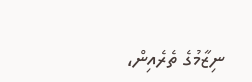ނިޒާމުގެ ތެރެއިން،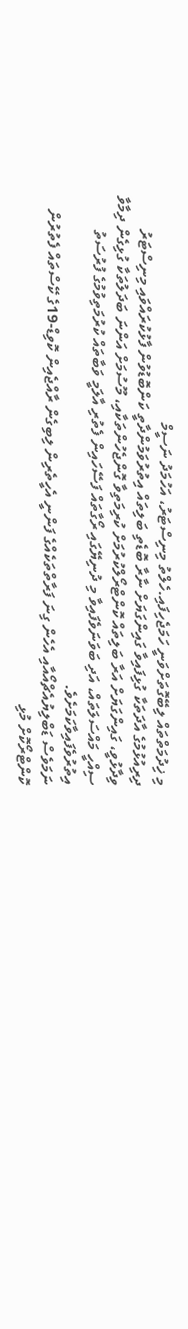މި ޚިދުމަތްތައް ލިބޭގޮތަށްވަނީ ހަމަޖެހިފައި.ހެލްތު މިނިސްޓަރު، އަހުމަދު ނަސީމް
ދިރިއުޅުމުގެ އާދަތަކާ ގުޅިފައިވާ ގައިންގަޔަށް ނާރާ ބޮޑެތި ބަލިތައް އިތުރުވަމުންދާތީ ކަންބޮޑުވުން ފާޅުކުރައްވައި މިނިސްޓަރު ވިދާޅުވީ، ގައިންގަޔަށް އަރާ ބަލިތައް ކޮންޓްރޯލްކުރުމަށް ކުރިމަތިވާ ގޮންޖެހުންތަކާއި، މޫސުމަށް އަންނަ ބަދަލުތަކާ ގުޅިގެން ދިމާވާ ސިއްހީ މައްސަލަތައް، އަދި ބަވަނަވެފައިވާ މި ދުނިޔޭގައި ރޯގާތައް ފަސޭހައިން ފެތުރި އާލަމީ ވަބާތައް ކުރުމަތިވުމުގެ ފުރުސަތު އިތުރުވެފައިވާކަމަށެވެ.
ނަމަވެސް ޑަބްލިޔުއެޗްއޯއާއި އެހެން ގިނަ ފަރާތްތަކެއްގެ ފަންނީ އެހީތެރިން ލިބިގެން ރާއްޖެއިން ކޮވިޑް-19ގެ ކޭސްތައް ފެތުރުން ކޮންޓްރޯކޮށް މުޅި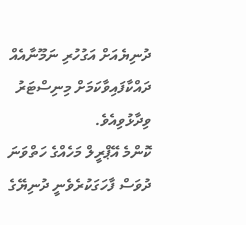ދުނިޔެއަށް އަގުހުރި ނަމޫނާއެއް ދައްކާފައިވާކަމަށް މިނިސްޓަރު ވިދާޅުވިއެވެ.
ކޮންމެ އޭޕްރީލް މަހެއްގެ ހަތްވަނަ ދުވަސް ފާހަގަކުރެވެނީ ދުނިޔޭގެ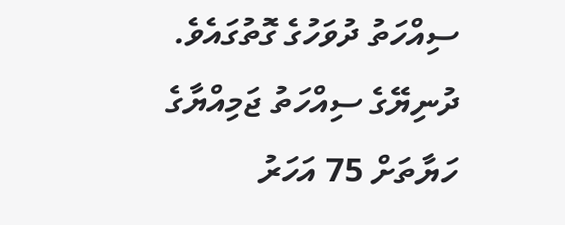ސިއްހަތު ދުވަހުގެ ގޮތުގައެވެ. ދުނިޔޭގެ ސިއްހަތު ޖަމިއްޔާގެ ހަޔާތަށް 75 އަހަރު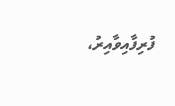ފުރިފާއިވާއިރު،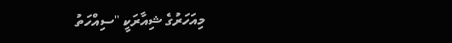މިއަހަރުގެ ޝިއާރަކީ "ސިއްހަތު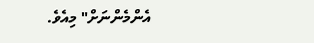އެންމެންނަށް" މިއެވެ.